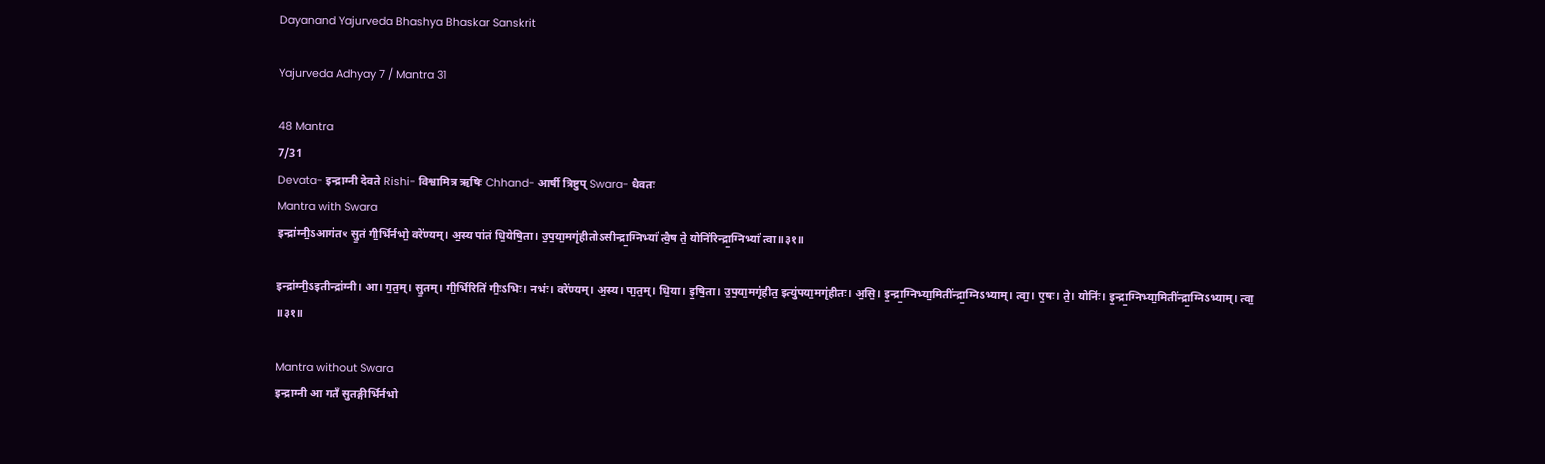Dayanand Yajurveda Bhashya Bhaskar Sanskrit

Yajurveda Adhyay 7 / Mantra 31

48 Mantra
7/31
Devata- इन्द्राग्नी देवते Rishi- विश्वामित्र ऋषिः Chhand- आर्षी त्रिष्टुप् Swara- धैवतः
Mantra with Swara
इन्द्रा॑ग्नी॒ऽआग॑तꣳ सु॒तं गी॒र्भिर्नभो॒ वरे॑ण्यम्। अ॒स्य पा॑तं धि॒येषि॒ता। उ॒प॒या॒मगृ॑हीतोऽसीन्द्रा॒ग्निभ्यां॑ त्वै॒ष ते॒ योनि॑रिन्द्रा॒ग्निभ्यां॑ त्वा॥३१॥

इन्द्रा॑ग्नी॒ऽइतीन्द्रा॑ग्नी। आ। ग॒त॒म्। सु॒तम्। गी॒र्भिरिति॑ गीः॒ऽभिः। नभः॑। वरे॑ण्यम्। अ॒स्य। पा॒त॒म्। धि॒या। इ॒षि॒ता। उ॒प॒या॒मगृ॑हीत॒ इत्यु॑पया॒मगृ॑हीतः। अ॒सि॒। इ॒न्द्रा॒ग्निभ्या॒मिती॑न्द्रा॒ग्निऽभ्याम्। त्वा॒। ए॒षः। ते॒। योनिः॑। इ॒न्द्रा॒ग्निभ्या॒मिती॑न्द्रा॒ग्निऽभ्याम्। त्वा॒ ॥३१॥

Mantra without Swara
इन्द्राग्नी आ गतँ सुतङ्गीर्भिर्नभो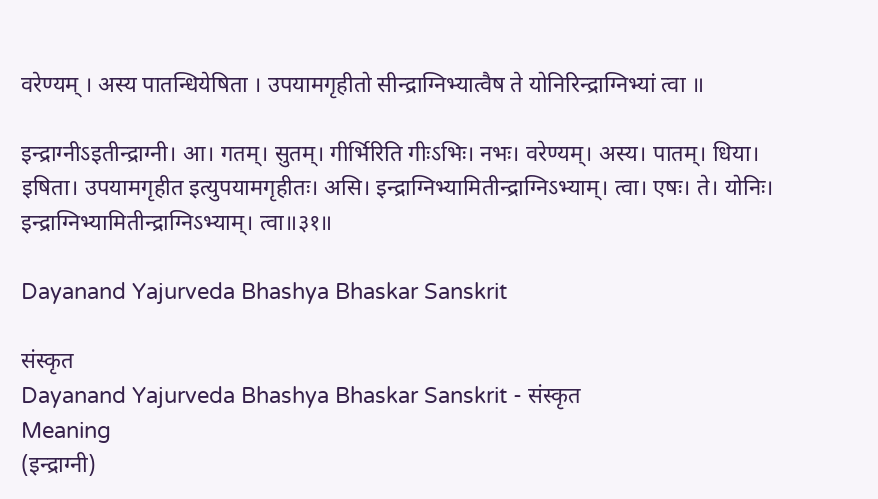वरेण्यम् । अस्य पातन्धियेषिता । उपयामगृहीतो सीन्द्राग्निभ्यात्वैष ते योनिरिन्द्राग्निभ्यां त्वा ॥

इन्द्राग्नीऽइतीन्द्राग्नी। आ। गतम्। सुतम्। गीर्भिरिति गीःऽभिः। नभः। वरेण्यम्। अस्य। पातम्। धिया। इषिता। उपयामगृहीत इत्युपयामगृहीतः। असि। इन्द्राग्निभ्यामितीन्द्राग्निऽभ्याम्। त्वा। एषः। ते। योनिः। इन्द्राग्निभ्यामितीन्द्राग्निऽभ्याम्। त्वा॥३१॥

Dayanand Yajurveda Bhashya Bhaskar Sanskrit

संस्कृत
Dayanand Yajurveda Bhashya Bhaskar Sanskrit - संस्कृत
Meaning
(इन्द्राग्नी)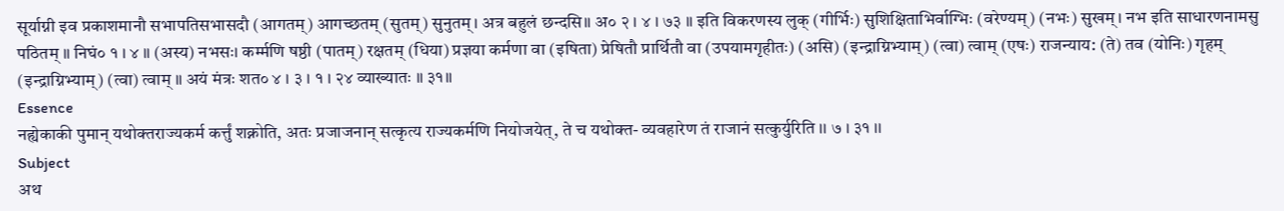सूर्याग्नी इव प्रकाशमानौ सभापतिसभासदौ (आगतम्) आगच्छतम् (सुतम्) सुनुतम्। अत्र बहुलं छन्दसि॥ अ० २ । ४ । ७३ ॥ इति विकरणस्य लुक् (गीर्भिः) सुशिक्षिताभिर्वाग्भिः (वरेण्यम्) (नभः) सुखम्। नभ इति साधारणनामसु पठितम् ॥ निघं० १ । ४ ॥ (अस्य) नभसः। कर्म्मणि षष्ठी (पातम्) रक्षतम् (धिया) प्रज्ञया कर्मणा वा (इषिता) प्रेषितौ प्रार्थितौ वा (उपयामगृहीतः) (असि) (इन्द्राग्निभ्याम्) (त्वा) त्वाम् (एषः) राजन्याय: (ते) तव (योनिः) गृहम् (इन्द्राग्निभ्याम्) (त्वा) त्वाम् ॥ अयं मंत्रः शत० ४ । ३ । १ । २४ व्याख्यातः ॥ ३१॥
Essence
नह्येकाकी पुमान् यथोक्तराज्यकर्म कर्त्तुं शक्नोति, अतः प्रजाजनान् सत्कृत्य राज्यकर्मणि नियोजयेत्, ते च यथोक्त- व्यवहारेण तं राजानं सत्कुर्युरिति ।। ७ । ३१ ।।
Subject
अथ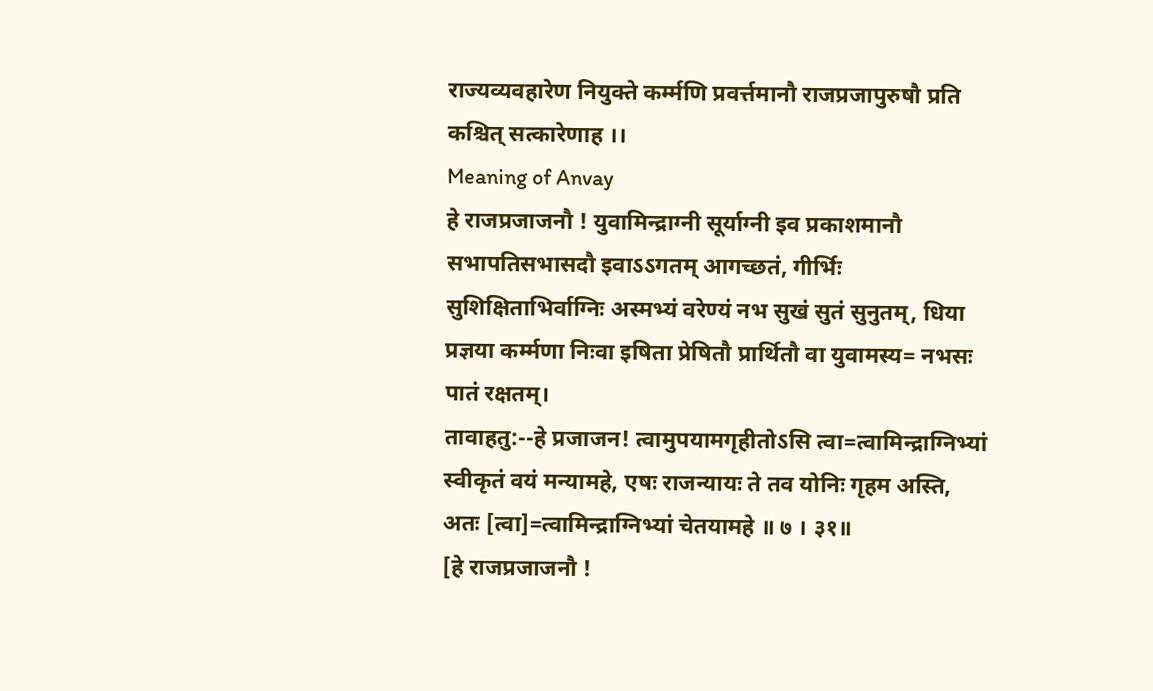राज्यव्यवहारेण नियुक्ते कर्म्मणि प्रवर्त्तमानौ राजप्रजापुरुषौ प्रति कश्चित् सत्कारेणाह ।।
Meaning of Anvay
हे राजप्रजाजनौ ! युवामिन्द्राग्नी सूर्याग्नी इव प्रकाशमानौ सभापतिसभासदौ इवाऽऽगतम् आगच्छतं, गीर्भिः सुशिक्षिताभिर्वाग्निः अस्मभ्यं वरेण्यं नभ सुखं सुतं सुनुतम्, धिया प्रज्ञया कर्म्मणा निःवा इषिता प्रेषितौ प्रार्थितौ वा युवामस्य= नभसः पातं रक्षतम्।
तावाहतु:--हे प्रजाजन! त्वामुपयामगृहीतोऽसि त्वा=त्वामिन्द्राग्निभ्यां स्वीकृतं वयं मन्यामहे, एषः राजन्यायः ते तव योनिः गृहम अस्ति, अतः [त्वा]=त्वामिन्द्राग्निभ्यां चेतयामहे ॥ ७ । ३१॥
[हे राजप्रजाजनौ !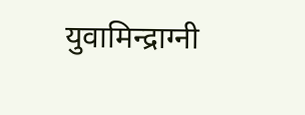युवामिन्द्राग्नी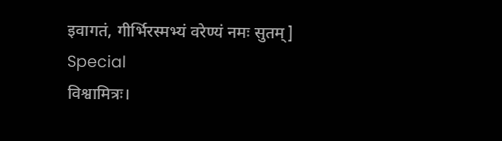इवागतं, गीर्भिरस्मभ्यं वरेण्यं नमः सुतम्]
Special
विश्वामित्रः।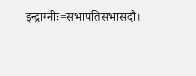इन्द्राग्नीः=सभापतिसभासदौ।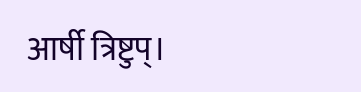आर्षी त्रिष्टुप्।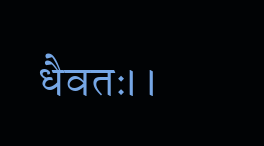धैवतः।।